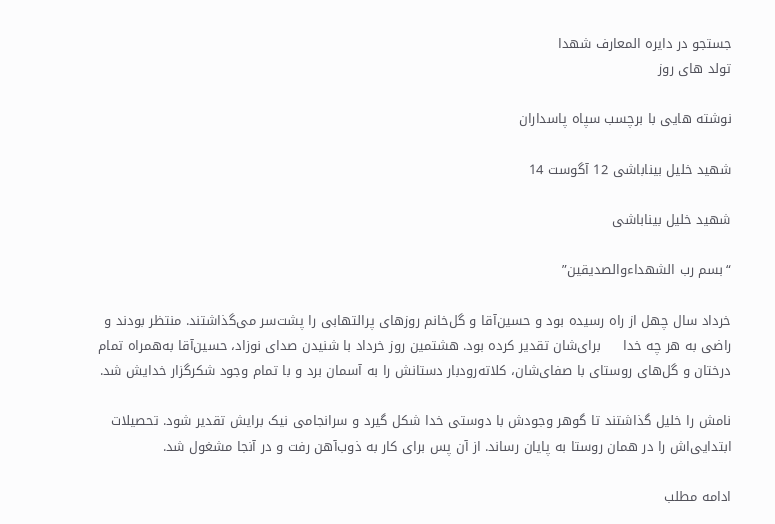جستجو در دایره المعارف شهدا
تولد های روز

نوشته هایی با برچسب سپاه پاسداران

شهید خلیل بیناباشی 12 آگوست 14

شهید خلیل بیناباشی

“بسم رب الشهداءوالصدیقین”

خرداد سال چهل از راه رسیده بود و حسین‌‌آقا و گل‌‌خانم روزهای پرالتهابی را پشت‌‌سر می‌‌گذاشتند. منتظر بودند و راضی به هر چه خدا     برای‌‌شان تقدیر کرده‌‌ بود. هشتمین روز خرداد با شنیدن صدای نوزاد، حسین‌‌آقا به‌‌همراه تمام درختان و گل‌‌های روستای با صفای‌‌شان، کلاته‌‌رودبار دستانش را به آسمان برد و با تمام وجود شکرگزار خدایش شد.

نامش را خلیل گذاشتند تا گوهر وجودش با دوستی خدا شکل گیرد و سرانجامی نیک برایش تقدیر شود. تحصیلات ابتدایی‌‌اش را در همان روستا به پایان رساند. از آن پس برای کار به ذوب‌‌آهن رفت و در آنجا مشغول شد.

ادامه مطلب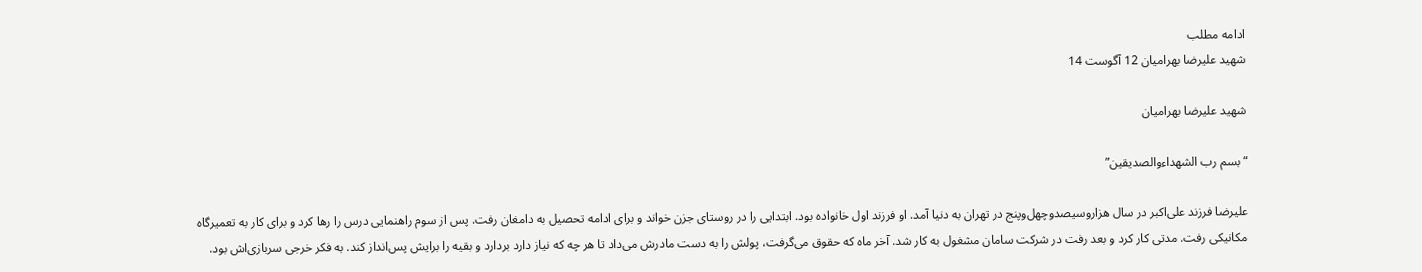ادامه مطلب
شهید علیرضا بهرامیان 12 آگوست 14

شهید علیرضا بهرامیان

“بسم رب الشهداءوالصدیقین”

علیرضا فرزند علی‌اکبر در سال هزاروسیصدوچهل‌وپنج در تهران به دنیا آمد. او فرزند اول خانواده بود. ابتدایی را در روستای جزن خواند و برای ادامه تحصیل به دامغان رفت. پس از سوم راهنمایی درس را رها کرد و برای کار به تعمیرگاه مکانیکی رفت. مدتی کار کرد و بعد رفت در شرکت سامان مشغول به کار شد. آخر ماه که حقوق می‌گرفت، پولش را به دست مادرش می‌داد تا هر چه که نیاز دارد بردارد و بقیه را برایش پس‌انداز کند. به فکر خرجی سربازی‌اش بود.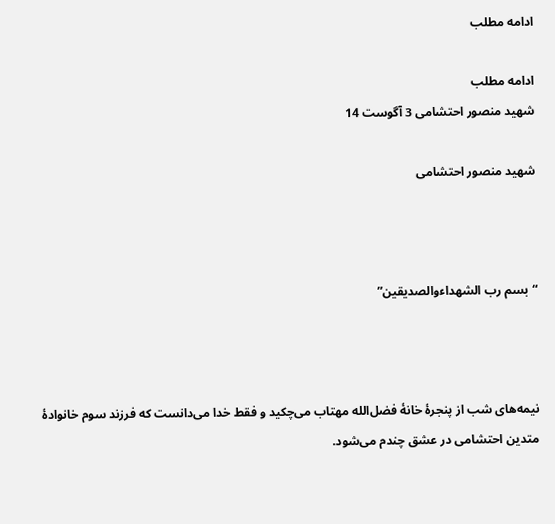ادامه مطلب

ادامه مطلب
شهید منصور احتشامی 3 آگوست 14

شهید منصور احتشامی



“بسم رب الشهداءوالصدیقین”



نیمه‌های شب از پنجرۀ خانۀ فضل‌الله مهتاب می‌چکید و فقط خدا می‌دانست که فرزند سوم خانوادۀ متدین احتشامی در عشق چندم می‌شود.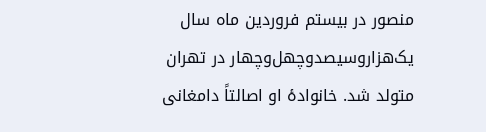منصور در بیستم فروردین ماه سال یک‌هزاروسیصدوچهل‌وچهار در تهران متولد شد. خانوادۀ او اصالتاً دامغانی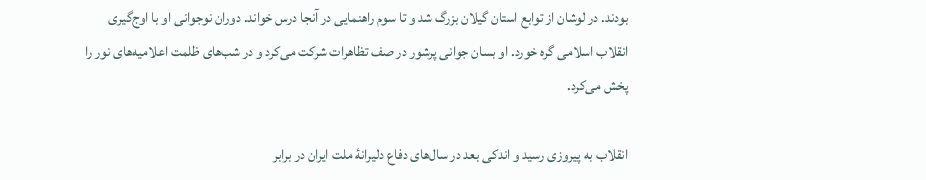بودند. در لوشان از توابع استان گیلان بزرگ شد و تا سوم راهنمایی در آنجا درس خواند. دوران نوجوانی او با اوج‌گیری انقلاب اسلامی گره خورد. او بسان جوانی پرشور در صف تظاهرات شرکت می‌کرد و در شب‌های ظلمت اعلامیه‌های نور را پخش می‌کرد.

انقلاب به پیروزی رسید و اندکی بعد در سال‌های دفاع دلیرانۀ ملت ایران در برابر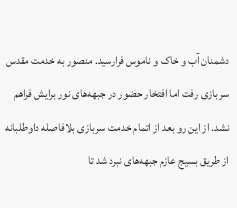دشمنان آب و خاک و ناموس فرارسید. منصور به خدمت مقدس سربازی رفت اما افتخار حضور در جبهه‌های نور برایش فراهم نشد. از این رو بعد از اتمام خدمت سربازی بلافاصله داوطلبانه از طریق بسیج عازم جبهه‌های نبرد شد تا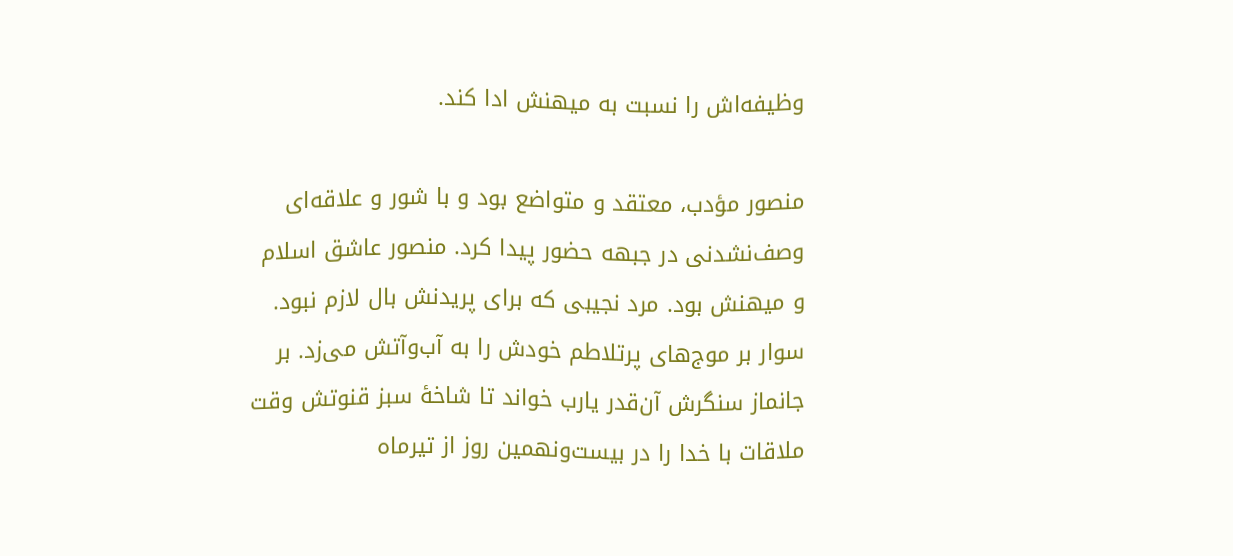وظیفه‌‌اش را نسبت به میهنش ادا کند.

منصور مؤدب، معتقد و متواضع بود و با شور و علاقه‌ای وصف‌نشدنی در جبهه حضور پیدا کرد. منصور عاشق اسلام و میهنش بود. مرد نجیبی که برای پریدنش بال لازم نبود. سوار بر موج‌های پرتلاطم خودش را به آب‌‌وآتش می‌زد. بر جانماز سنگرش آن‌قدر یارب خواند تا شاخۀ سبز قنوتش وقت ملاقات با خدا را در بیست‌ونهمین روز از تیرماه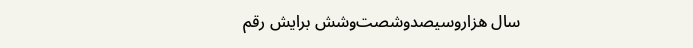سال هزاروسیصدوشصت‌وشش برایش رقم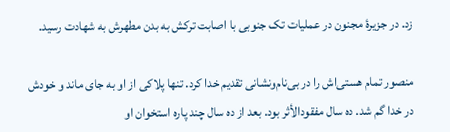زد. در جزیرۀ مجنون در عملیات تک جنوبی با اصابت ترکش به بدن مطهرش به شهادت رسید.

منصور تمام هستی‌اش را در بی‌نام‌ونشانی تقدیم خدا کرد. تنها پلاکی از او به جای ماند و خودش در خدا گم شد. ده سال مفقودالأثر بود. بعد از ده سال چند پاره استخوان او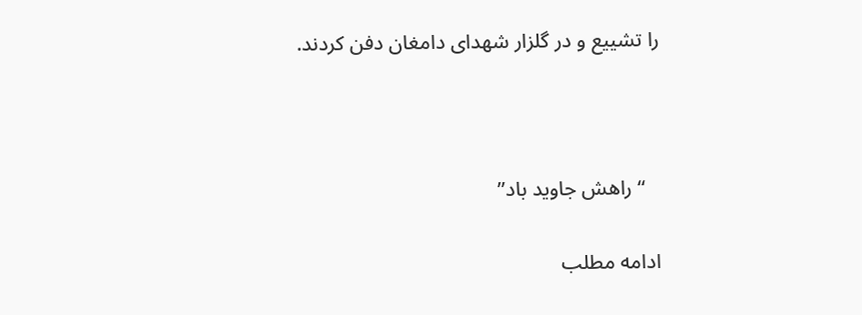را تشییع و در گلزار شهدای دامغان دفن کردند.



   “راهش جاوید باد”

ادامه مطلب